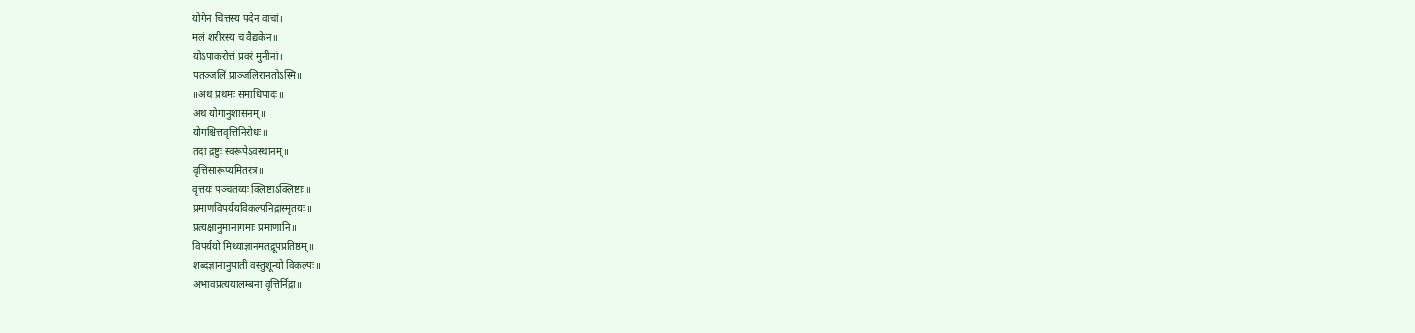योगेन चित्तस्य पदेन वाचां।
मलं शरीरस्य च वैद्यकेन॥
योऽपाकरोत्तं प्रवरं मुनीनां।
पतञ्जलिं प्राञ्जलिरानतोऽस्मि॥
॥अथ प्रथमः समाधिपादः॥
अथ योगानुशासनम्॥
योगश्चित्तवृत्तिनिरोधः॥
तदा द्रष्टुः स्वरूपेऽवस्थानम्॥
वृत्तिसारूप्यमितरत्र॥
वृत्तयः पञ्चतय्यः क्लिष्टाऽक्लिष्टाः॥
प्रमाणविपर्ययविकल्पनिद्रास्मृतयः॥
प्रत्यक्षानुमानागमाः प्रमाणानि॥
विपर्ययो मिथ्याज्ञानमतद्रूपप्रतिष्ठम्॥
शब्दज्ञानानुपाती वस्तुशून्यो विकल्पः॥
अभावप्रत्ययालम्बना वृत्तिर्निद्रा॥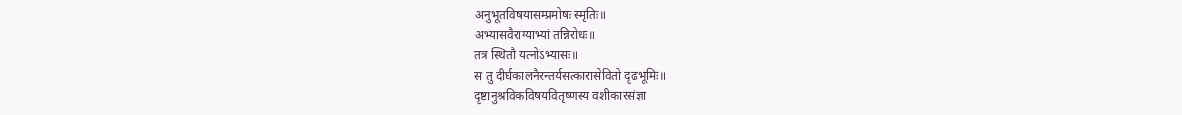अनुभूतविषयासम्प्रमोषः स्मृतिः॥
अभ्यासवैराग्याभ्यां तन्निरोधः॥
तत्र स्थितौ यत्नोऽभ्यासः॥
स तु दीर्घकालनैरन्तर्यसत्कारासेवितो दृढभूमिः॥
दृष्टानुश्रविकविषयवितृष्णस्य वशीकारसंज्ञा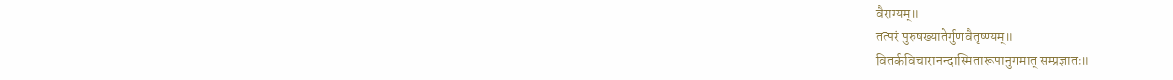वैराग्यम्॥
तत्परं पुरुषख्यातेर्गुणवैतृष्ण्यम्॥
वितर्कविचारानन्दास्मितारूपानुगमात् सम्प्रज्ञातः॥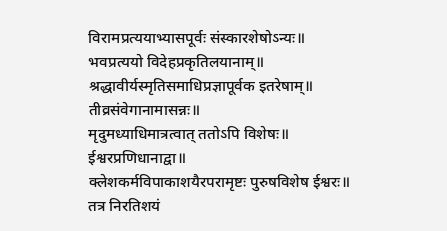विरामप्रत्ययाभ्यासपूर्वः संस्कारशेषोऽन्यः॥
भवप्रत्ययो विदेहप्रकृतिलयानाम्॥
श्रद्धावीर्यस्मृतिसमाधिप्रज्ञापूर्वक इतरेषाम्॥
तीव्रसंवेगानामासन्नः॥
मृदुमध्याधिमात्रत्वात् ततोऽपि विशेषः॥
ईश्वरप्रणिधानाद्वा॥
क्लेशकर्मविपाकाशयैरपरामृष्टः पुरुषविशेष ईश्वरः॥
तत्र निरतिशयं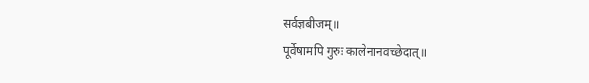सर्वज्ञबीजम्॥
पूर्वेषामपि गुरुः कालेनानवच्छेदात्॥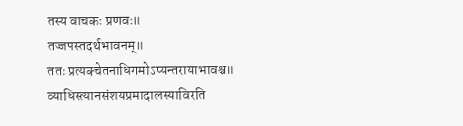तस्य वाचकः प्रणवः॥
तज्जपस्तदर्थभावनम्॥
ततः प्रत्यक्चेतनाधिगमोऽप्यन्तरायाभावश्च॥
व्याधिस्त्यानसंशयप्रमादालस्याविरति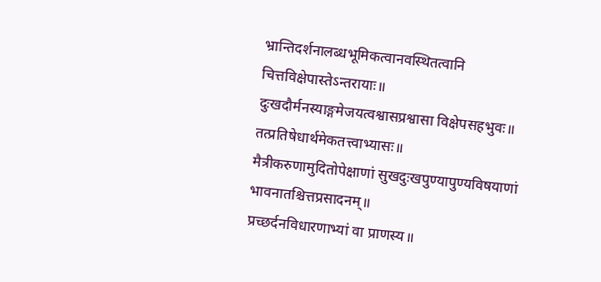भ्रान्तिदर्शनालब्धभूमिकत्वानवस्थितत्वानि
चित्तविक्षेपास्तेऽन्तरायाः॥
दुःखदौर्मनस्याङ्गमेजयत्वश्वासप्रश्वासा विक्षेपसहभुवः॥
तत्प्रतिषेधार्थमेकतत्त्वाभ्यासः॥
मैत्रीकरुणामुदितोपेक्षाणां सुखदुःखपुण्यापुण्यविषयाणां
भावनातश्चित्तप्रसादनम्॥
प्रच्छर्दनविधारणाभ्यां वा प्राणस्य॥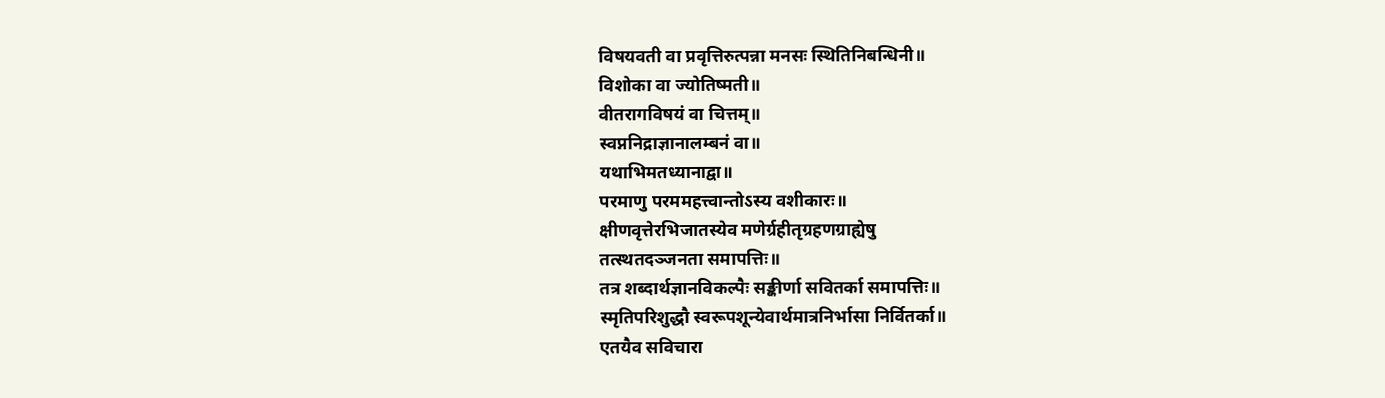विषयवती वा प्रवृत्तिरुत्पन्ना मनसः स्थितिनिबन्धिनी॥
विशोका वा ज्योतिष्मती॥
वीतरागविषयं वा चित्तम्॥
स्वप्ननिद्राज्ञानालम्बनं वा॥
यथाभिमतध्यानाद्वा॥
परमाणु परममहत्त्वान्तोऽस्य वशीकारः॥
क्षीणवृत्तेरभिजातस्येव मणेर्ग्रहीतृग्रहणग्राह्येषु
तत्स्थतदञ्जनता समापत्तिः॥
तत्र शब्दार्थज्ञानविकल्पैः सङ्कीर्णा सवितर्का समापत्तिः॥
स्मृतिपरिशुद्धौ स्वरूपशून्येवार्थमात्रनिर्भासा निर्वितर्का॥
एतयैव सविचारा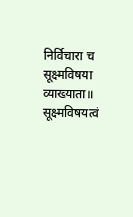निर्विचारा च सूक्ष्मविषया व्याख्याता॥
सूक्ष्मविषयत्वं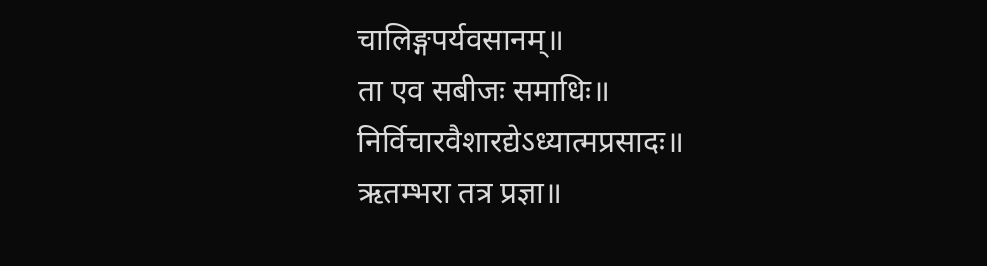चालिङ्गपर्यवसानम्॥
ता एव सबीजः समाधिः॥
निर्विचारवैशारद्येऽध्यात्मप्रसादः॥
ऋतम्भरा तत्र प्रज्ञा॥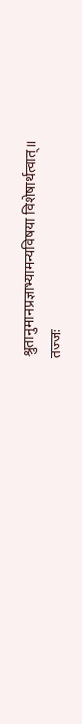श्रुतानुमानप्रज्ञाभ्यामन्यविषया विशेषार्थत्वात्॥
तज्जः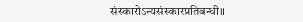संस्कारोऽन्यसंस्कारप्रतिबन्धी॥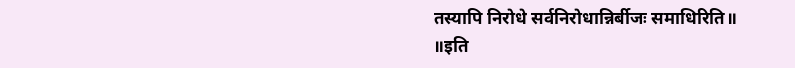तस्यापि निरोधे सर्वनिरोधान्निर्बीजः समाधिरिति॥
॥इति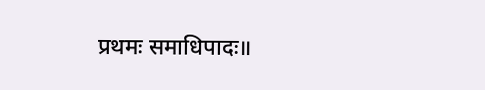प्रथमः समाधिपादः॥